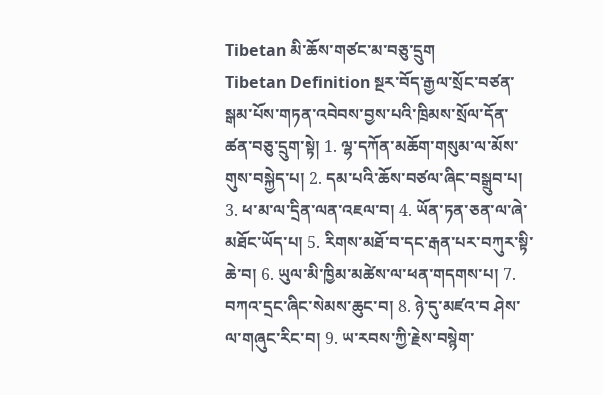Tibetan མི་ཆོས་གཙང་མ་བཅུ་དྲུག
Tibetan Definition སྔར་བོད་རྒྱལ་སྲོང་བཙན་སྒམ་པོས་གཏན་འབེབས་བྱས་པའི་ཁྲིམས་སྲོལ་དོན་ཚན་བཅུ་དྲུག་སྟེ། 1. ལྷ་དཀོན་མཆོག་གསུམ་ལ་མོས་གུས་བསྐྱེད་པ། 2. དམ་པའི་ཆོས་བཙལ་ཞིང་བསྒྲུབ་པ། 3. ཕ་མ་ལ་དྲིན་ལན་འཇལ་བ། 4. ཡོན་ཏན་ཅན་ལ་ཞེ་མཐོང་ཡོད་པ། 5. རིགས་མཐོ་བ་དང་རྒན་པར་བཀུར་སྟི་ཆེ་བ། 6. ཡུལ་མི་ཁྱིམ་མཚེས་ལ་ཕན་གདགས་པ། 7. བཀའ་དྲང་ཞིང་སེམས་ཆུང་བ། 8. ཉེ་དུ་མཛའ་བ ཤེས་ལ་གཞུང་རིང་བ། 9. ཡ་རབས་ཀྱི་རྗེས་བསྙེག་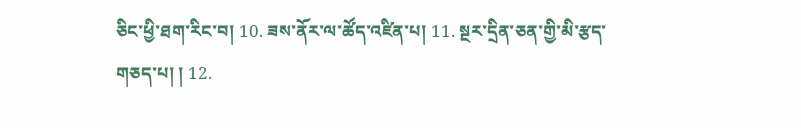ཅིང་ཕྱི་ཐག་རིང་བ། 10. ཟས་ནོར་ལ་ཚོད་འཛིན་པ། 11. སྔར་དྲིན་ཅན་གྱི་མི་རྩད་གཅད་པ། ། 12.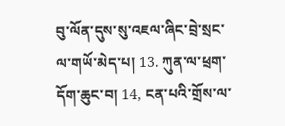བུ་ལོན་དུས་སུ་འཇལ་ཞིང་བྲེ་སྲང་ལ་གཡོ་མེད་པ། 13. ཀུན་ལ་ཕྲག་དོག་ཆུང་བ། 14, ངན་པའི་གྲོས་ལ་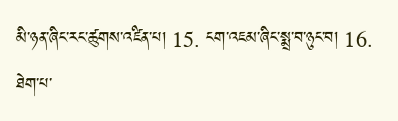མི་ཉན་ཞིང་རང་ཚུགས་འཛིན་པ། 15. ངག་འཇམ་ཞིང་སྨྲ་བ་ཉུང་བ། 16. ཐེག་པ་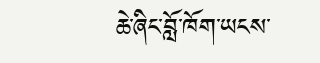ཆེ་ཞིང་བློ་ཁོག་ཡངས་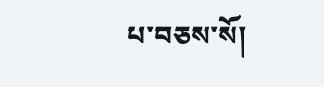པ་བཅས་སོ།